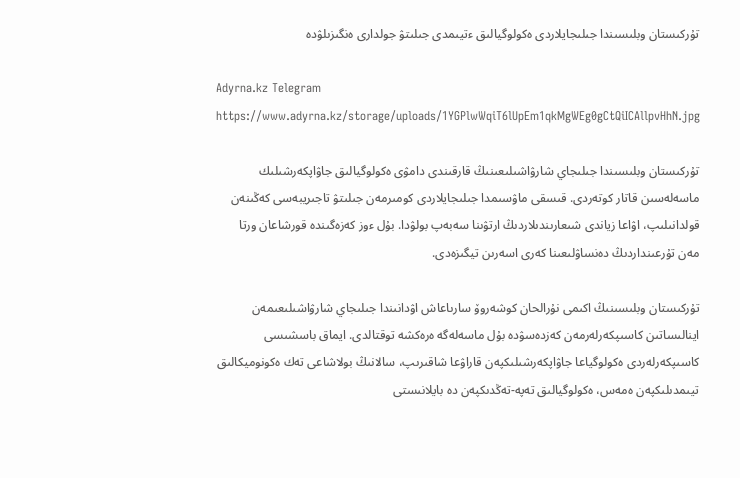تۇركىستان وبلىسىندا جىلىجايلاردى ەكولوگيالىق ءتيىمدى جىلىتۋ جولدارى ەنگىزىلۋدە

Adyrna.kz Telegram
https://www.adyrna.kz/storage/uploads/1YGPlwWqiT6lUpEm1qkMgWEg0gCtQiICAllpvHhN.jpg

تۇركىستان وبلىسىندا جىلىجاي شارۋاشىلىعىنىڭ قارقىندى دامۋى ەكولوگيالىق جاۋاپكەرشىلىك ماسەلەسىن قاتار كوتەردى. قىسقى ماۋسىمدا جىلىجايلاردى كومىرمەن جىلىتۋ تاجىريبەسى كەڭىنەن قولدانىلىپ، اۋاعا زياندى شىعارىندىلاردىڭ ارتۋىنا سەبەپ بولۋدا. بۇل ءوز كەزەگىندە قورشاعان ورتا مەن تۇرعىنداردىڭ دەنساۋلىعىنا كەرى اسەرىن تيگىزەدى.

تۇركىستان وبلىسىنىڭ اكىمى نۇرالحان كوشەروۆ سارىاعاش اۋدانىندا جىلىجاي شارۋاشىلىعىمەن اينالىساتىن كاسىپكەرلەرمەن كەزدەسۋدە بۇل ماسەلەگە ەرەكشە توقتالدى. ايماق باسشىسى كاسىپكەرلەردى ەكولوگياعا جاۋاپكەرشىلىكپەن قاراۋعا شاقىرىپ، سالانىڭ بولاشاعى تەك ەكونوميكالىق تيىمدىلىكپەن ەمەس، ەكولوگيالىق تەپە-تەڭدىكپەن دە بايلانىستى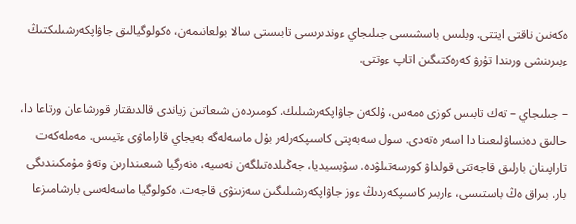ەكەنىن ناقتى ايتتى. وبلىس باسشىسى جىلىجاي ءوندىرىسى تابىستى سالا بولعانىمەن، ەكولوگيالىق جاۋاپكەرشىلىكتىڭ ءبىرىنشى ورىندا تۇرۋ كەرەكتىگىن اتاپ ءوتتى.

– جىلىجاي – تەك تابىس كوزى ەمەس، ۇلكەن جاۋاپكەرشىلىك. كومىردەن شىعاتىن زياندى قالدىقتار قورشاعان ورتاعا دا، حالىق دەنساۋلىعىنا دا اسەر ەتەدى. سول سەبەپتى كاسىپكەرلەر بۇل ماسەلەگە بەيجاي قاراماۋى ءتيىس. مەملەكەت تاراپىنان بارلىق قاجەتتى قولداۋ كورسەتىلۋدە. سۋبسيديا، جەڭىلدەتىلگەن نەسيە، ەنەرگيا شىعىندارىن وتەۋ مۇمكىندىگى بار. بىراق ەڭ باستىسى، ءاربىر كاسىپكەردىڭ ءوز جاۋاپكەرشىلىگىن سەزىنۋى قاجەت. ەكولوگيا ماسەلەسى بارشامىزعا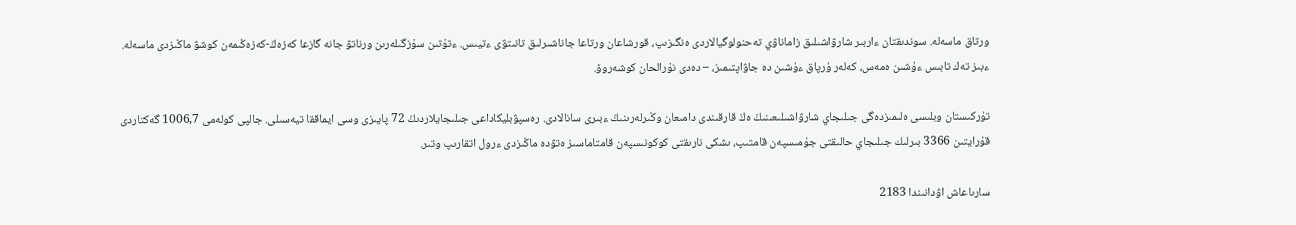ورتاق ماسەلە. سوندىقتان ءاربىر شارۋاشىلىق زاماناۋي تەحنولوگيالاردى ەنگىزىپ، قورشاعان ورتاعا جاناشىرلىق تانىتۋى ءتيىس. ءتۇتىن سۇزگىلەرىن ورناتۋ جانە گازعا كەزەڭ-كەزەڭىمەن كوشۋ ماڭىزدى ماسەلە. ءبىز تەك تابىس ءۇشىن ەمەس، كەلەر ۇرپاق ءۇشىن دە جاۋاپتىمىز، – دەدى نۇرالحان كوشەروۆ.

تۇركىستان وبلىسى ەلىمىزدەگى جىلىجاي شارۋاشىلىعىنىڭ ەڭ قارقىندى دامىعان وڭىرلەرىنىڭ ءبىرى سانالادى. رەسپۋبليكاداعى جىلىجايلاردىڭ 72 پايىزى وسى ايماققا تيەسىلى. جالپى كولەمى 1006,7 گەكتاردى قۇرايتىن 3366 بىرلىك جىلىجاي حالىقتى جۇمىسپەن قامتىپ، ىشكى نارىقتى كوكونىسپەن قامتاماسىز ەتۋدە ماڭىزدى ءرول اتقارىپ وتىر.

سارىاعاش اۋدانىندا 2183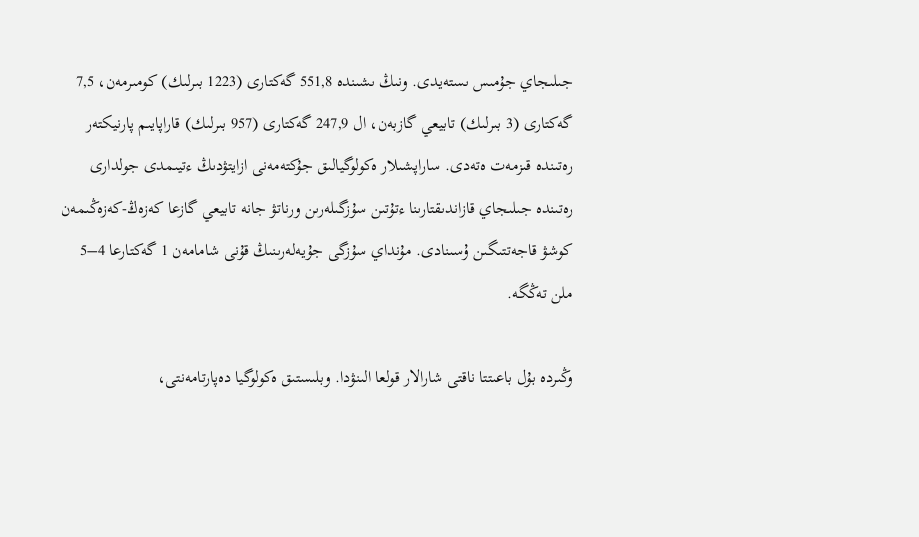جىلىجاي جۇمىس ىستەيدى. ونىڭ ىشىندە 551,8 گەكتارى (1223 بىرلىك) كومىرمەن، 7,5 گەكتارى (3 بىرلىك) تابيعي گازبەن، ال 247,9 گەكتارى (957 بىرلىك) قاراپايىم پارنيكتەر رەتىندە قىزمەت ەتەدى. ساراپشىلار ەكولوگيالىق جۇكتەمەنى ازايتۋدىڭ ءتيىمدى جولدارى رەتىندە جىلىجاي قازاندىقتارىنا ءتۇتىن سۇزگىلەرىن ورناتۋ جانە تابيعي گازعا كەزەڭ-كەزەڭىمەن كوشۋ قاجەتتىگىن ۇسىنادى. مۇنداي سۇزگى جۇيەلەرىنىڭ قۇنى شامامەن 1 گەكتارعا 4–5 ملن تەڭگە.

وڭىردە بۇل باعىتتا ناقتى شارالار قولعا الىنۋدا. وبلىستىق ەكولوگيا دەپارتامەنتى،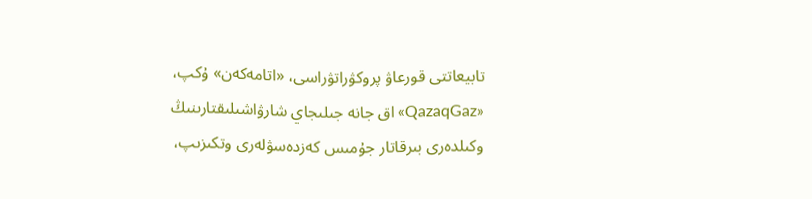تابيعاتتى قورعاۋ پروكۋراتۋراسى، «اتامەكەن» ۇكپ، «QazaqGaz» اق جانە جىلىجاي شارۋاشىلىقتارىنىڭ وكىلدەرى بىرقاتار جۇمىس كەزدەسۋلەرى وتكىزىپ،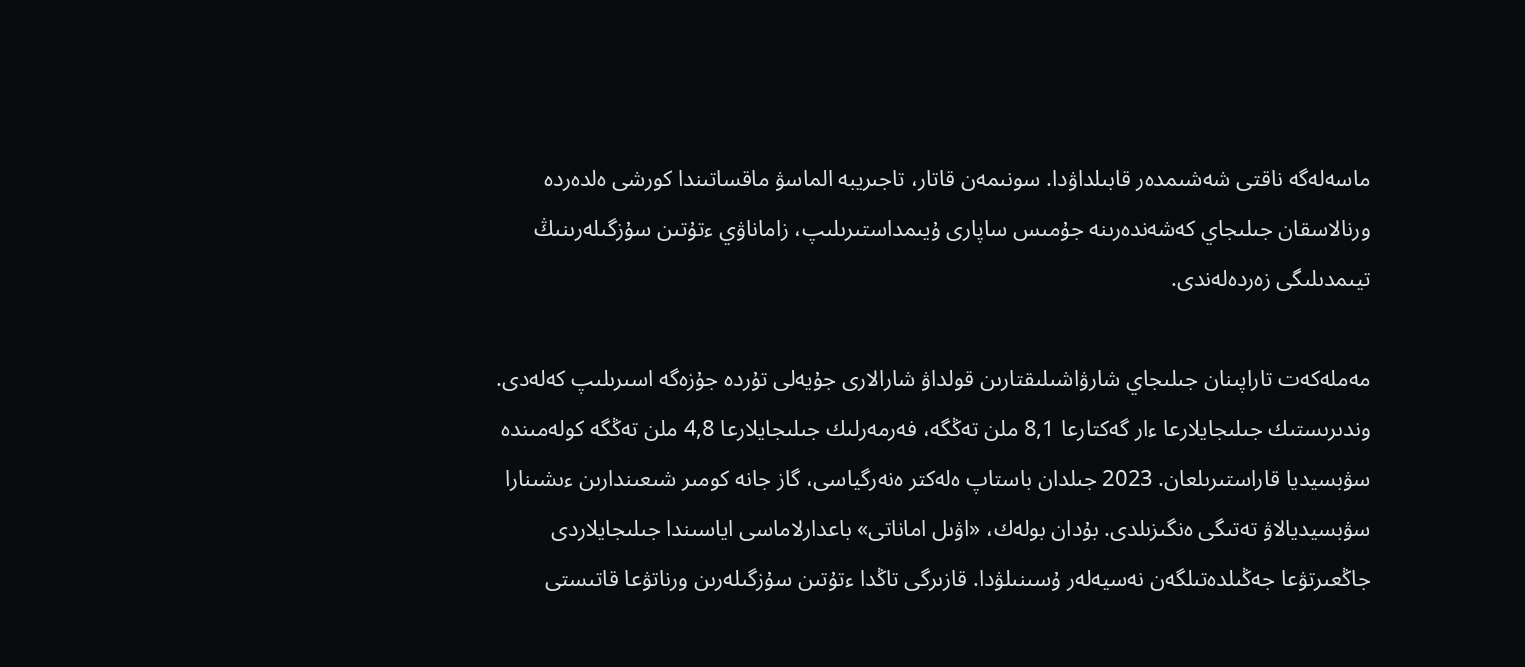ماسەلەگە ناقتى شەشىمدەر قابىلداۋدا. سونىمەن قاتار، تاجىريبە الماسۋ ماقساتىندا كورشى ەلدەردە ورنالاسقان جىلىجاي كەشەندەرىنە جۇمىس ساپارى ۇيىمداستىرىلىپ، زاماناۋي ءتۇتىن سۇزگىلەرىنىڭ تيىمدىلىگى زەردەلەندى.

مەملەكەت تاراپىنان جىلىجاي شارۋاشىلىقتارىن قولداۋ شارالارى جۇيەلى تۇردە جۇزەگە اسىرىلىپ كەلەدى. وندىرىستىك جىلىجايلارعا ءار گەكتارعا 8,1 ملن تەڭگە، فەرمەرلىك جىلىجايلارعا 4,8 ملن تەڭگە كولەمىندە سۋبسيديا قاراستىرىلعان. 2023 جىلدان باستاپ ەلەكتر ەنەرگياسى، گاز جانە كومىر شىعىندارىن ءىشىنارا سۋبسيديالاۋ تەتىگى ەنگىزىلدى. بۇدان بولەك، «اۋىل اماناتى» باعدارلاماسى اياسىندا جىلىجايلاردى جاڭعىرتۋعا جەڭىلدەتىلگەن نەسيەلەر ۇسىنىلۋدا. قازىرگى تاڭدا ءتۇتىن سۇزگىلەرىن ورناتۋعا قاتىستى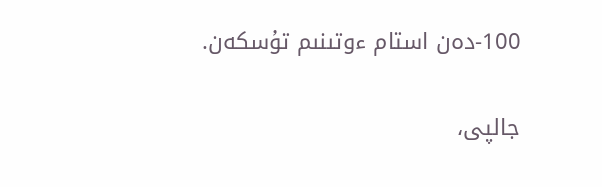100-دەن استام ءوتىنىم تۇسكەن.

جالپى،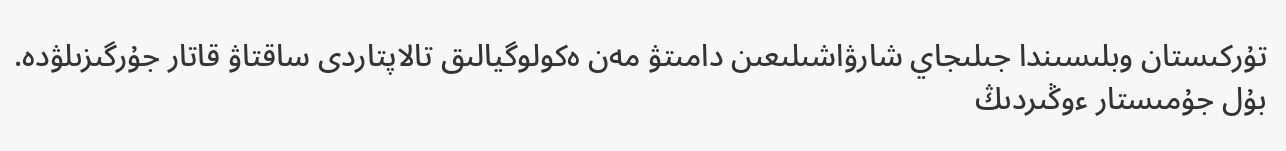تۇركىستان وبلىسىندا جىلىجاي شارۋاشىلىعىن دامىتۋ مەن ەكولوگيالىق تالاپتاردى ساقتاۋ قاتار جۇرگىزىلۋدە. بۇل جۇمىستار ءوڭىردىڭ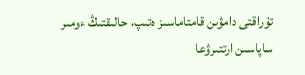تۇراقتى دامۋىن قامتاماسىز ەتىپ، حالىقتىڭ ءومىر ساپاسىن ارتتىرۋعا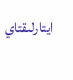ايتارلىقتاي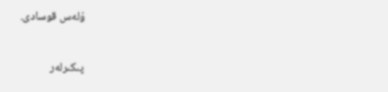ۇلەس قوسادى.

پىكىرلەر